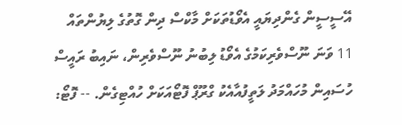އޭސީސީން ގެންދިޔައީ އެވޯޑުތަކަށް މާކްސް ދިން ގޮތުގެ ލިޔުންތައް
11 ވަނަ ނޫސްވެރިކަމުގެ އެވޯޑު ލިބުނު ނޫސްވެރިން، ނައިބު ރައީސް ހުސައިން މުހައްމަދު ލަތީފުއާއެކު ގްރޫޕް ފޮޓޯއަކަށް ހުއްޓިގެން. -- ފޮޓޯ: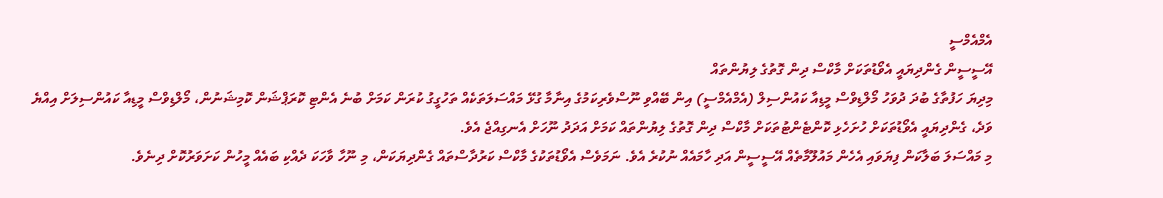އެމްއެމްސީ
އޭސީސީން ގެންދިޔައީ އެވޯޑުތަކަށް މާކްސް ދިން ގޮތުގެ ލިޔުންތައް
މިދިޔަ ހަފުތާގެ ބުދަ ދުވަހު މޯލްޑިވްސް މީޑިއާ ކައުންސިލް (އެމްއެމްސީ) އިން ބޭއްވި ނޫސްވެރިކަމުގެ އިނާމާ ގުޅޭ މައްސަލަތަކެއް ތަހުގީގު ކުރަން ކަމަށް ބުނެ އެންޓި ކޮރަޕްޝަން ކޮމިޝަނުން، މޯލްޑިވްސް މީޑިއާ ކައުންސިލަށް އިއްޔެ ވަދެ، ގެންދިޔައީ އެވޯޑުތަކަށް ހުށަހެޅި ކޮންޓެންޓުތަކަށް މާކްސް ދިން ގޮތުގެ ލިޔުންތައް ކަމަށް އަދަދު ނޫހަށް އެނގިއްޖެ އެވެ.
މި މައްސަލަ ބަލާކަން ފިޔަވައި އެހެން މައުލޫމާތެއް އޭސީސީން އަދި ހާމައެއް ނުކުރެ އެވެ. ނަމަވެސް އެވޯޑުތަކުގެ މާކްސް ކަރުދާސްތައް ގެންދިޔަކަން، މި ނޫހާ ވާހަކަ ދެއްކި ބައެއް މީހުން ކަށަވަރުކޮށް ދިނެވެ.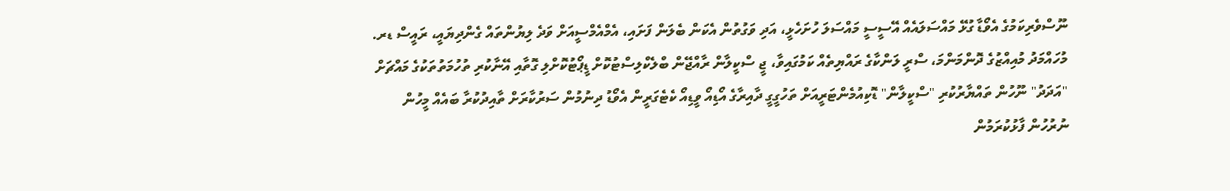ނޫސްވެރިކަމުގެ އެވޯޑާ ގުޅޭ މައްސަލައެއް އޭސީސީ މައްސަލަ ހުށަހެޅީ، އަދި ވަގުތުން އެކަން ބެލަން ފަށައި، އެމްއެމްސީއަށް ވަދެ ލިޔުންތައް ގެންދިޔައީ، ރައީސް ޑރ. މުހައްމަދު މުއިއްޒުގެ ދޮންމަންމަ، ސްރީ ލަންކާގެ ރައްޔިތެއް ކަމުގައިވާ، ޖީ ސްކީލާން ރާއްޖޭން ބްލެކްލިސްޓުކޮށް ޑީޕޯޓުކޮށްލި ގޮތާއި އޭނާކުރި ތުހުމަތުތަކުގެ މައްޗަށް "އަދަދު" ނޫހުން ތައްޔާރުކުރި "ސްކީލާން" ޑޮކިއުމެންޓަރީއަށް ތަހުގީގީ ދާއިރާގެ އޯޑިއޯ ވީޑިއޯ ކެޓެގަރީން އެވޯޑު ދިނުމުން ސަރުކާރަށް ތާއިދުކުރާ ބައެއް މީހުން ނުރުހުން ފާޅުކުރަމުން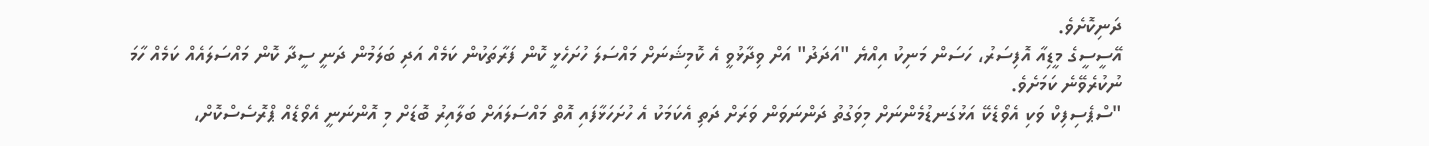ދަނިކޮށެވެ.
އޭސީސީގެ މީޑިއާ އޮފިސަރު، ހަސަން މަނިކު އިއްޔެ "އަދަދު" އަށް ވިދާޅުވީ އެ ކޮމިޝަނަށް މައްސަލަ ހުށަހެޅީ ކޮން ފަރާތަކުން ކަމެއް އަދި ބަލަމުން ދަނީ ސީދާ ކޮން މައްސަލައެއް ކަމެއް ހާމަ ނުކުރެވޭނެ ކަމަށެވެ.
"ސްޕެސިފިކް ވަކި އެވޯޑެކޭ އަޅުގަނޑުމެންނަށް މިވަގުތު ދަންނަވަން ވަރަށް ދަތި އެކަމަކު އެ ހުށަހަޅާފައި އޮތް މައްސަލައަށް ބަލާއިރު ބޮޑަށް މި އޮންނަނީ އެވޯޑެއް ޕްރޮސެސްކޮށް،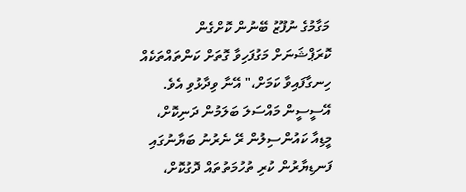މަގާމުގެ ނުފޫޒު ބޭނުން ކޮށްގެން ކޮރަޕްޝަނަށް މަގުފަހިވާ ގޮތަށް ކަންތައްތަކެއް ހިނގާފައިވާ ކަމަށް،" އޭނާ ވިދާޅުވި އެވެ.
އޭސީސީން މައްސަލަ ބަލަމުން ދަނިކޮށް، މީޑިއާ ކައުންސިލުން ރޭ ނެރުނު ބަޔާނުގައި ފަނޑިޔާރުން ކުރި ތުހުމަތުތައް ދޮގުކޮށް،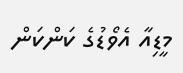މީޑިއާ އެވޯޑުގެ ކަންކަން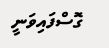ގޮސްފައިވަނީ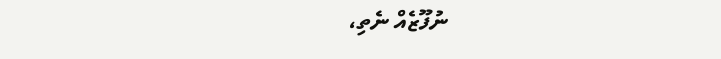ނުފޫޒެއް ނެތި،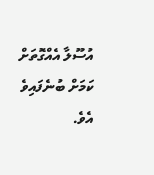އުސޫލާ އެއްގޮތަށް ކަމަށް ބުނެފައިވެ އެވެ.